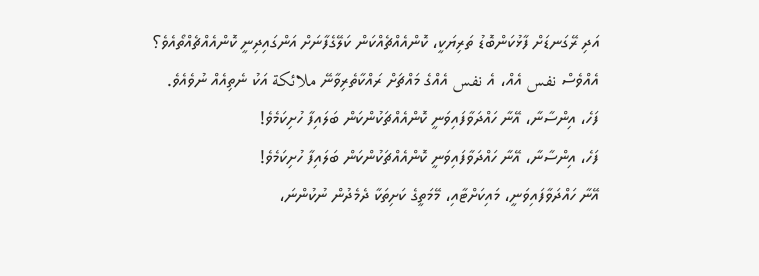އަދި ރޭގަނޑަށް ފާޅުކަންބޮޑު ތަރިޔަކީ، ކޮންއެއްޗެއްކަން ކަލޭގެފާނަށް އަންގައިދިނީ ކޮންއެއްޗެއްތޯއެވެ؟
އެއްވެސް نفس އެއް، އެ نفس އެއްގެ މައްޗަށް ރައްކާތެރިވާނޭ ملائكة އަކު ނެތިއެއް ނުވެއެވެ.
ފަހެ، އިންސާނާ، އޭނާ ހައްދަވާފައިވަނީ ކޮންއެއްޗަކުންކަން ބަލައިފާ ހުށިކަމެވެ!
ފަހެ، އިންސާނާ، އޭނާ ހައްދަވާފައިވަނީ ކޮންއެއްޗަކުންކަން ބަލައިފާ ހުށިކަމެވެ!
އޭނާ ހައްދަވާފައިވަނީ، މައިކަށްޓާއި، މޭމަތީގެ ކަށިތަކާ ދެމެދުން ނުކުންނަ،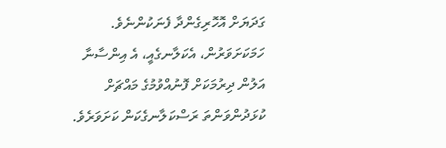ގަދަޔަށް އޮހޮރިގެންދާ ފެނަކުންނެވެ.
ހަމަކަށަވަރުން، އެކަލާނގެއީ، އެ އިންސާނާ އަލުން ދިރުމަކަށް ފޮނުއްވުމުގެ މައްޗަށް ކުޅަދުންވަންތަ ރަސްކަލާނގެކަން ކަށަވަރެވެ.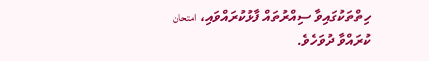ހިތްތަކުގައިވާ ސިއްރުތައް ފާޅުކުރައްވައި، امتحان ކުރައްވާ ދުވަހެވެ.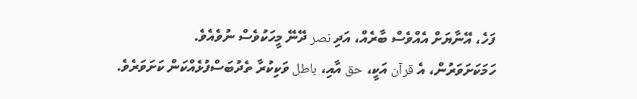ފަހެ، އޭނާޔަށް އެއްވެސް ބާރެއް، އަދި نصر ދޭނޭ މީހަކުވެސް ނުވެއެވެ.
ހަމަކަށަވަރުން، އެ قرآن އަކީ، حق އާއި، باطل ވަކިކުރާ ތެދުބަސްފުޅެއްކަން ކަށަވަރެވެ.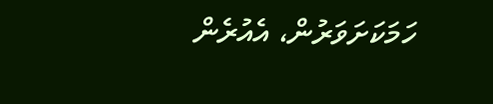ހަމަކަށަވަރުން، އެއުރެން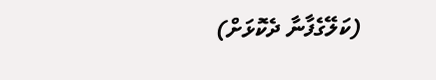(ކަލޭގެފާނާ ދެކޮޅަށް)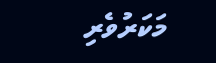މަކަރުވެރި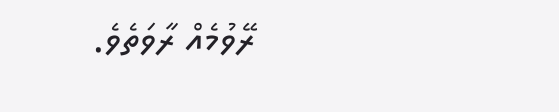ރޭވުމެއް ރާވަތެވެ.